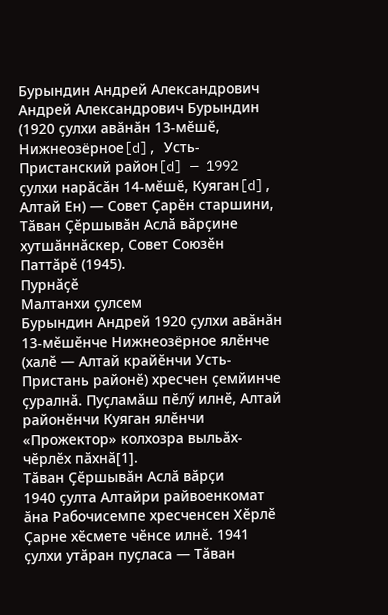Бурындин Андрей Александрович
Андрей Александрович Бурындин (1920 ҫулхи авӑнӑн 13-мӗшӗ, Нижнеозёрное[d], Усть-Пристанский район[d] — 1992 ҫулхи нарӑсӑн 14-мӗшӗ, Куяган[d], Алтай Ен) — Совет Ҫарӗн старшини, Тӑван Ҫӗршывӑн Аслӑ вӑрҫине хутшӑннӑскер, Совет Союзӗн Паттӑрӗ (1945).
Пурнӑҫӗ
Малтанхи ҫулсем
Бурындин Андрей 1920 ҫулхи авӑнӑн 13-мӗшӗнче Нижнеозёрное ялӗнче (халӗ — Алтай крайӗнчи Усть-Пристань районӗ) хресчен ҫемйинче ҫуралнӑ. Пуҫламӑш пӗлӳ илнӗ, Алтай районӗнчи Куяган ялӗнчи «Прожектор» колхозра выльӑх-чӗрлӗх пӑхнӑ[1].
Тӑван Ҫӗршывӑн Аслӑ вӑрҫи
1940 ҫулта Алтайри райвоенкомат ӑна Рабочисемпе хресченсен Хӗрлӗ Ҫарне хӗсмете чӗнсе илнӗ. 1941 ҫулхи утӑран пуҫласа — Тӑван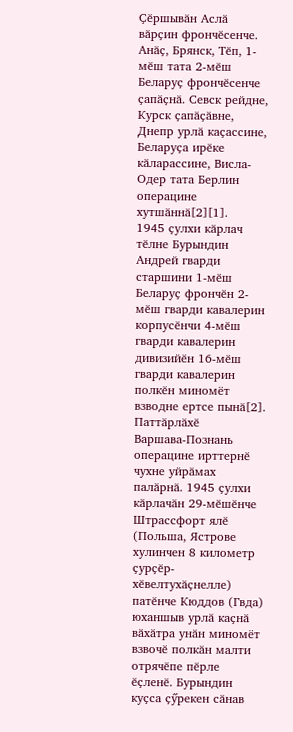Ҫӗршывӑн Аслӑ вӑрҫин фрончӗсенче. Анӑҫ, Брянск, Тӗп, 1-мӗш тата 2-мӗш Беларуҫ фрончӗсенче ҫапӑҫнӑ. Севск рейдне, Курск ҫапӑҫӑвне, Днепр урлӑ каҫассине, Беларуҫа ирӗке кӑларассине, Висла-Одер тата Берлин операцине хутшӑннӑ[2][1].
1945 ҫулхи кӑрлач тӗлне Бурындин Андрей гварди старшини 1-мӗш Беларуҫ фрончӗн 2-мӗш гварди кавалерин корпусӗнчи 4-мӗш гварди кавалерин дивизийӗн 16-мӗш гварди кавалерин полкӗн миномёт взводне ертсе пынӑ[2].
Паттӑрлӑхӗ
Варшава-Познань операцине ирттернӗ чухне уйрӑмах палӑрнӑ. 1945 ҫулхи кӑрлачӑн 29-мӗшӗнче Штрассфорт ялӗ (Польша, Ястрове хулинчен 8 километр ҫурҫӗр-хӗвелтухӑҫнелле) патӗнче Кюддов (Гвда) юханшыв урлӑ каҫнӑ вӑхӑтра унӑн миномёт взвочӗ полкӑн малти отрячӗпе пӗрле ӗҫленӗ. Бурындин куҫса ҫӳрекен сӑнав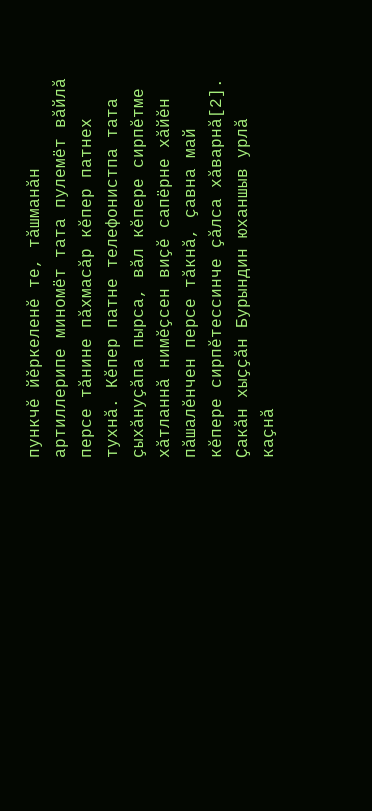пункчӗ йӗркеленӗ те, тӑшманӑн артиллерипе миномёт тата пулемёт вӑйлӑ персе тӑнине пӑхмасӑр кӗпер патнех тухнӑ. Кӗпер патне телефонистпа тата ҫыхӑнуҫӑпа пырса, вӑл кӗпере сирпӗтме хӑтланнӑ нимӗҫсен виҫӗ сапёрне хӑйӗн пӑшалӗнчен персе тӑкнӑ, ҫавна май кӗпере сирпӗтессинче ҫӑлса хӑварнӑ[2].
Ҫакӑн хыҫҫӑн Бурындин юханшыв урлӑ каҫнӑ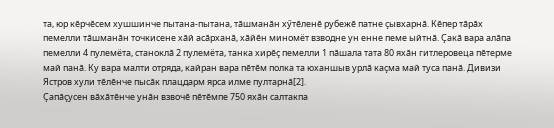та, юр кӗрчӗсем хушшинче пытана-пытана, тӑшманӑн хӳтӗленӗ рубежӗ патне ҫывхарнӑ. Кӗпер тӑрӑх пемелли тӑшманӑн точкисене хӑй асӑрханӑ, хӑйӗн миномёт взводне ун енне пеме ыйтнӑ. Ҫакӑ вара алӑпа пемелли 4 пулемёта, станоклӑ 2 пулемёта, танка хирӗҫ пемелли 1 пӑшала тата 80 яхӑн гитлеровеца пӗтерме май панӑ. Ку вара малти отряда, кайран вара пӗтӗм полка та юханшыв урлӑ каҫма май туса панӑ. Дивизи Ястров хули тӗлӗнче пысӑк плацдарм ярса илме пултарнӑ[2].
Ҫапӑҫусен вӑхӑтӗнче унӑн взвочӗ пӗтӗмпе 750 яхӑн салтакпа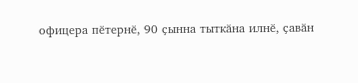офицера пӗтернӗ, 90 ҫынна тыткӑна илнӗ, ҫавӑн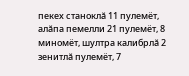пекех станоклӑ 11 пулемёт, алӑпа пемелли 21 пулемёт, 8 миномёт, шултра калибрлӑ 2 зенитлӑ пулемёт, 7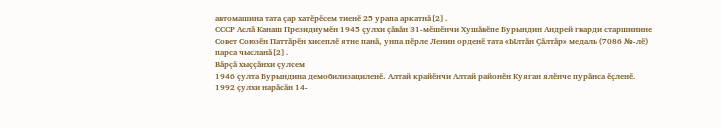автомашина тата ҫар хатӗрӗсем тиенӗ 25 урапа аркатнӑ[2].
СССР Аслӑ Канаш Президиумӗн 1945 ҫулхи ҫӑвӑн 31-мӗшӗнчи Хушӑвӗпе Бурындин Андрей гварди старшинине Совет Союзӗн Паттӑрӗн хисеплӗ ятне панӑ, унпа пӗрле Ленин орденӗ тата «Ылтӑн Ҫӑлтӑр» медаль (7086 №-лӗ) парса чысланӑ[2].
Вӑрҫӑ хыҫҫӑнхи ҫулсем
1946 ҫулта Бурындина демобилизациленӗ. Алтай крайӗнчи Алтай районӗн Куяган ялӗнче пурӑнса ӗҫленӗ. 1992 ҫулхи нарӑсӑн 14-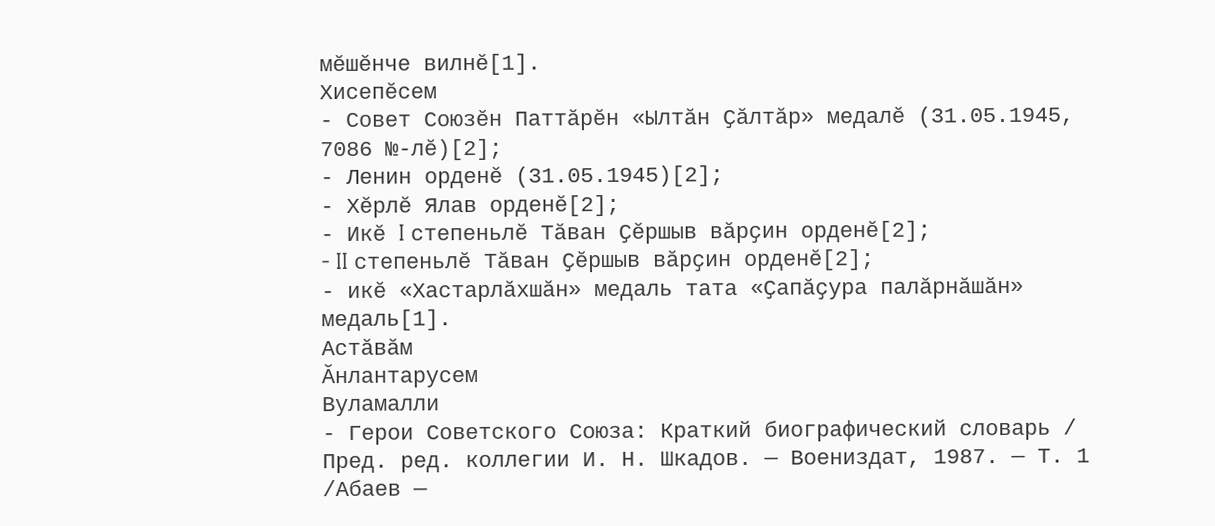мӗшӗнче вилнӗ[1].
Хисепӗсем
- Совет Союзӗн Паттӑрӗн «Ылтӑн Ҫӑлтӑр» медалӗ (31.05.1945, 7086 №-лӗ)[2];
- Ленин орденӗ (31.05.1945)[2];
- Хӗрлӗ Ялав орденӗ[2];
- Икӗ I степеньлӗ Тӑван Ҫӗршыв вӑрҫин орденӗ[2];
- II степеньлӗ Тӑван Ҫӗршыв вӑрҫин орденӗ[2];
- икӗ «Хастарлӑхшӑн» медаль тата «Ҫапӑҫура палӑрнӑшӑн» медаль[1].
Астӑвӑм
Ӑнлантарусем
Вуламалли
- Герои Советского Союза: Краткий биографический словарь / Пред. ред. коллегии И. Н. Шкадов. — Воениздат, 1987. — Т. 1 /Абаев —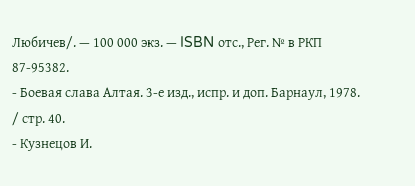Любичев/. — 100 000 экз. — ISBN отс., Рег. № в РКП 87-95382.
- Боевая слава Алтая. 3-е изд., испр. и доп. Барнаул, 1978. / стр. 40.
- Кузнецов И.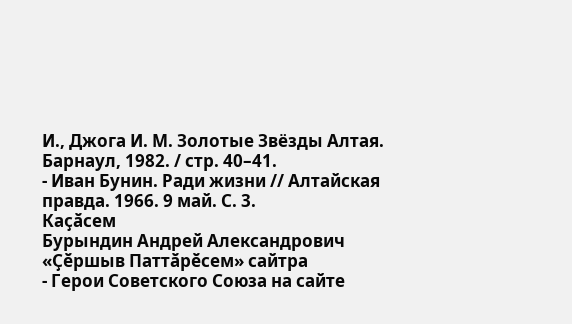И., Джога И. М. Золотые Звёзды Алтая. Барнаул, 1982. / стр. 40–41.
- Иван Бунин. Ради жизни // Алтайская правда. 1966. 9 май. С. 3.
Каҫӑсем
Бурындин Андрей Александрович «Ҫӗршыв Паттӑрӗсем» сайтра
- Герои Советского Союза на сайте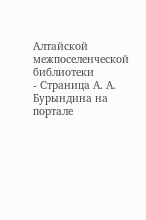Алтайской межпоселенческой библиотеки
- Страница А. А. Бурындина на портале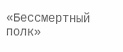«Бессмертный полк»